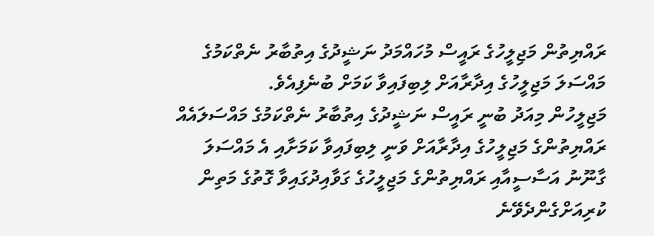ރައްޔިތުން މަޖިލީހުގެ ރައީސް މުހައްމަދު ނަޝީދުގެ އިތުބާރު ނެތްކަމުގެ މައްސަލަ މަޖިލީހުގެ އިދާރާއަށް ލިބިފައިވާ ކަމަށް ބުނެފިއެވެ.
މަޖިލީހުން މިއަދު ބުނީ ރައީސް ނަޝީދުގެ އިތުބާރު ނެތްކަމުގެ މައްސަލައެއް ރައްޔިތުންގެ މަޖިލީހުގެ އިދާރާއަށް ވަނީ ލިބިފައިވާ ކަމަށާއި އެ މައްސަލަ ގާނޫނު އަސާސީއާއި ރައްޔިތުންގެ މަޖިލީހުގެ ގަވާއިދުގައިވާ ގޮތުގެ މަތިން ކުރިއަށްގެންދެވޭނެ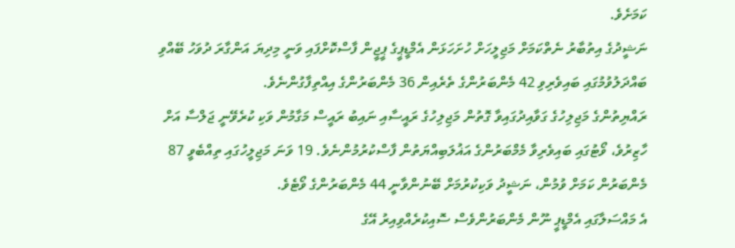ކަމަށެވެ.
ނަޝީދުގެ އިތުބާރު ނެތްކަމަށް މަޖިލީހަށް ހުށަހަޅަން އެމްޑީޕީގެ ޕީޖީން ފާސްކޮށްފައި ވަނީ މިދިޔަ އަންގާރަ ދުވަހު ބޭއްވި ބައްދަލުވުމުގައި ބައިވެރިވި 42 މެންބަރުންގެ ތެރެއިން 36 މެންބަރުންގެ އިއްތިފާގުންނެވެ.
ރައްޔިތުންގެ މަޖިލިހުގެ ގަވާއިދުގައިވާ ގޮތުން މަޖިލިހުގެ ރައީސާއި ނައިބު ރައީސް މަގާމުން ވަކި ކުރެވޭނީ ޖަލްސާ އަށް ހާޒިރުވެ، ވޯޓުގައި ބައިވެރިވާ މެމްބަރުންގެ އަޣުލަބިއްޔަތުން ފާސްކުރުމުންނެވެ. 19 ވަނަ މަޖިލީހުގައި ތިއްބެވީ 87 މެންބަރުން ކަމަށް ވުމުން، ނަޝީދު ވަކިކުރުމަށް ބޭނުންވާނީ 44 މެންބަރުންގެ ވޯޓެވެ.
އެ މައްސަލާގައި އެމްޑީޕީ ނޫން މެންބަރުންވެސް ސޮއިކުރެއްވިއިރު އޭގެ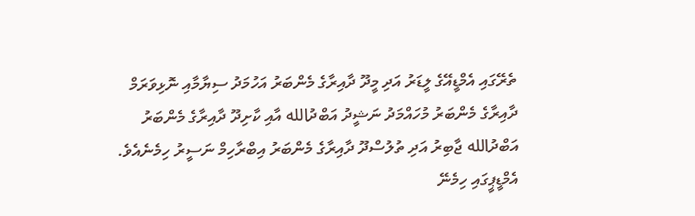ތެރޭގައި އެމްޑީއޭގެ ލީޑަރު އަދި މީދޫ ދާއިރާގެ މެންބަރު އަހުމަދު ސިޔާމާއި ނޮޅިވަރަމް ދާއިރާގެ މެންބަރު މުހައްމަދު ނަޝީދު އަބްދުالله އާއި ކާށިދޫ ދާއިރާގެ މެންބަރު އަބްދުالله ޖާބިރު އަދި ތުލުސްދޫ ދާއިރާގެ މެންބަރު އިބްރާހިމް ނަސީރު ހިމެނެއެވެ.
އެމްޑީޕީގައި ހިމެނޭ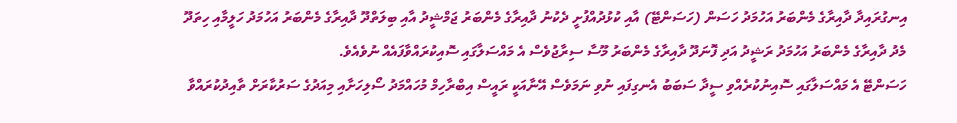އިނގުރައިދާ ދާއިރާގެ މެންބަރު އަހުމަދު ހަސަން (ހަސަންޓޭ) އާއި ކުޅުދުއްފުށީ ދެކުނު ދާއިރާގެ މެންބަރު ޖަމްޝީދު އާއި ބިލަތްދޫ ދާއިރާގެ މެންބަރު އަހުމަދު ހަލީމާއި ހިތަދޫ މެދު ދާއިރާގެ މެންބަރު އަހުމަދު ރަޝީދު އަދި ފޮނަދޫ ދާއިރާގެ މެންބަރު މޫސާ ސިރާޖުވެސް އެ މައްސަލާގައި ސޮއިކުރައްވާފައެއް ނުވެއެވެ.
ހަސަންޓޭ އެ މައްސަލާގައި ސޮއިނުކުރެއްވި ސީދާ ސަބަބު އެނގިފައި ނުވި ނަމަވެސް އޭނާއަކީ ރައީސް އިބްރާހިމް މުހައްމަދު ސޯލިހަށާއި މިއަދުގެ ސަރުކާރަށް ތާއިދުކުރައްވާ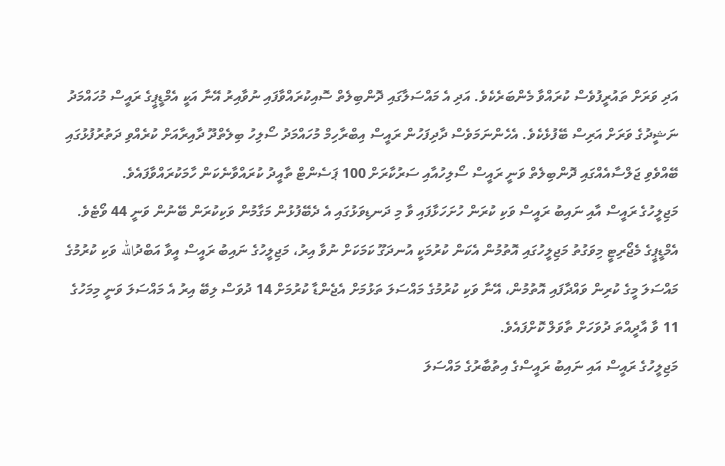އަދި ވަރަށް ތައުރީފުވެސް ކުރައްވާ މެންބަރެކެވެ. އަދި އެ މައްސަލާގައި ދޮންބިލެތް ސޮއިކުރައްވާފައި ނުވާއިރު އޭނާ އަކީ އެމްޑީޕީގެ ރައީސް މުހައްމަދު ނަޝީދުގެ ވަރަށް އަރިސް ބޭފުޅެކެވެ. އެހެންނަމަވެސް ދާދިފަހުން ރައީސް އިބްރާހިމް މުހައްމަދު ސޯލިހު ބިލެތްދޫ ދާއިރާއަށް ކުރެއްވި ދަތުރުފުޅުގައި ބޭއްވެވި ޖަލްސާއެއްގައި ދޮންބިލެތް ވަނީ ރައީސް ސޯލިހުއާއި ސަރުކާރަށް 100 ޕަސެންޓް ތާއީދު ކުރައްވާނެކަން ހާމަކުރައްވާފައެވެ.
މަޖިލީހުގެ ރައީސް އާއި ނައިބު ރައީސް ވަކި ކުރަން ހުށަހަޅާފައި ވާ މި ދަނޑިވަޅުގައި އެ ދެބޭފުޅުން މަގާމުން ވަކިކުރަން ބޭނުން ވަނީ 44 ވޯޓެވެ. އެމްޑީޕީގެ މެޖޯރިޓީ މިވަގުތު މަޖިލީހުގައި އޮތުމުން އެކަން ކުރުމަކީ އުނދަގޫ ކަމަކަށް ނުވާ އިރު، މަޖިލީހުގެ ނައިބު ރައީސް އީވާ އަބްދުالله ވަކި ކުރުމުގެ މައްސަލަ މީގެ ކުރިން ވައްދާފައި އޮތުމުން، އޭނާ ވަކި ކުރުމުގެ މައްސަލަ ތަޅުމަށް އެޖެންޑާ ކުރުމަށް 14 ދުވަސް ލިބޭ އިރު އެ މައްސަލަ ވަނީ މިމަހުގެ 11 ވާ އާދީއްތަ ދުވަހަށް ތާވަލް ކޮށްފައެވެ.
މަޖިލީހުގެ ރައީސް އައި ނައިބު ރައީސްގެ އިތުބާރުގެ މައްސަލަ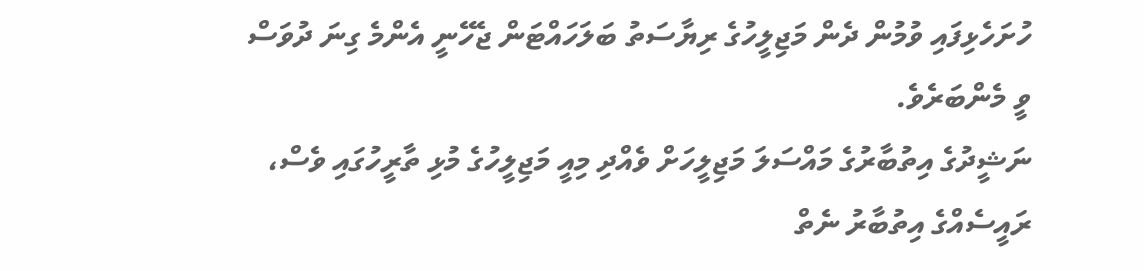ހުށަހެޅިފައި ވުމުން ދެން މަޖިލީހުގެ ރިޔާސަތު ބަލަހައްޓަން ޖެހޭނީ އެންމެ ގިނަ ދުވަސް ވީ މެންބަރެވެ.
ނަޝީދުގެ އިތުބާރުގެ މައްސަލަ މަޖިލީހަށް ވެއްދި މިއީ މަޖިލީހުގެ މުޅި ތާރީހުގައި ވެސް، ރައީސެއްގެ އިތުބާރު ނެތް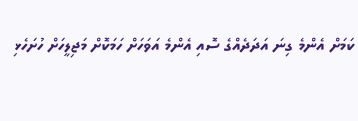ކަމަށް އެންމެ ގިނަ އަދަދެއްގެ ސޮއި އެންމެ އަވަހަށް ހަމަކޮށް މަޖިލީހަށް ހުށަހެޅި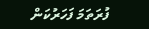ފުރަތަމަ ފަހަރުކަން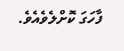ފާހަގަ ކޮށްލެވެއެވެ.